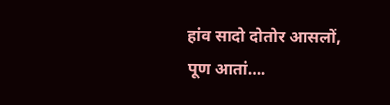हांव सादो दोतोर आसलों, पूण आतां….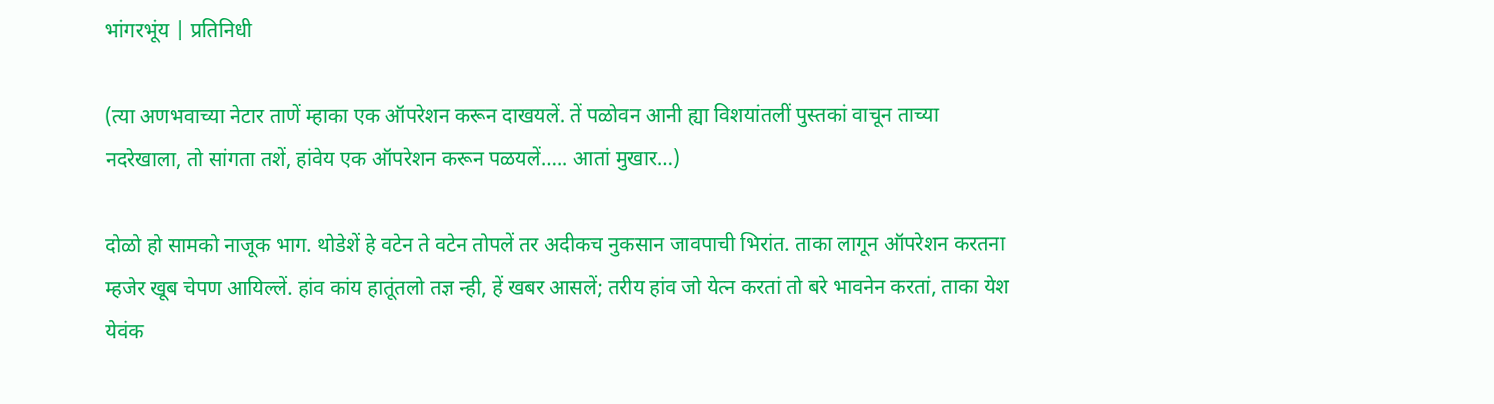भांगरभूंय | प्रतिनिधी

(त्या अणभवाच्या नेटार ताणें म्हाका एक ऑपरेशन करून दाखयलें. तें पळोवन आनी ह्या विशयांतलीं पुस्तकां वाचून ताच्या नदरेखाला, तो सांगता तशें, हांवेय एक ऑपरेशन करून पळयलें….. आतां मुखार…)

दोळो हो सामको नाजूक भाग. थोडेशें हे वटेन ते वटेन तोपलें तर अदीकच नुकसान जावपाची भिरांत. ताका लागून ऑपरेशन करतना म्हजेर खूब चेपण आयिल्लें. हांव कांय हातूंतलो तज्ञ न्ही, हें खबर आसलें; तरीय हांव जो येत्न करतां तो बरे भावनेन करतां, ताका येश येवंक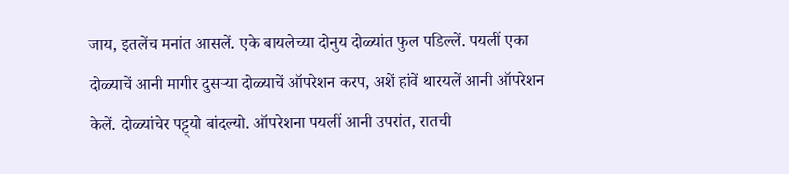जाय, इतलेंच मनांत आसलें. एके बायलेच्या दोनुय दोळ्यांत फुल पडिल्लें. पयलीं एका दोळ्याचें आनी मागीर दुसऱ्या दोळ्याचें ऑपरेशन करप, अशें हांवें थारयलें आनी ऑपरेशन केलें. दोळ्यांचेर पट्ट्यो बांदल्यो. ऑपरेशना पयलीं आनी उपरांत, रातची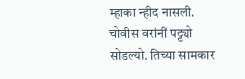म्हाका न्हीद नासली. चोवीस वरांनीं पट्ट्यो सोडल्यो. तिच्या सामकार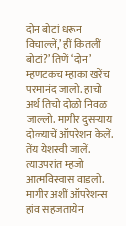दोन बोटां धरून विचाल्लें,’ हीं कितलीं बोटां?’ तिणें ‘दोन’ म्हणटकच म्हाका खरेंच परमानंद जालो. हाचो अर्थ तिचो दोळो निवळ जाल्लो. मागीर दुसऱ्याय दोळ्याचें ऑपरेशन केलें. तेंय येशस्वी जालें. त्याउपरांत म्हजो आत्मविस्वास वाडलो. मागीर अशीं ऑपरेशन्स हांव सहजतायेन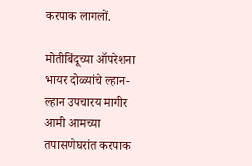करपाक लागलों.

मोतीबिंदूच्या ऑपरेशना भायर दोळ्यांचे ल्हान- ल्हान उपचारय मागीर आमी आमच्या तपासणेघरांत करपाक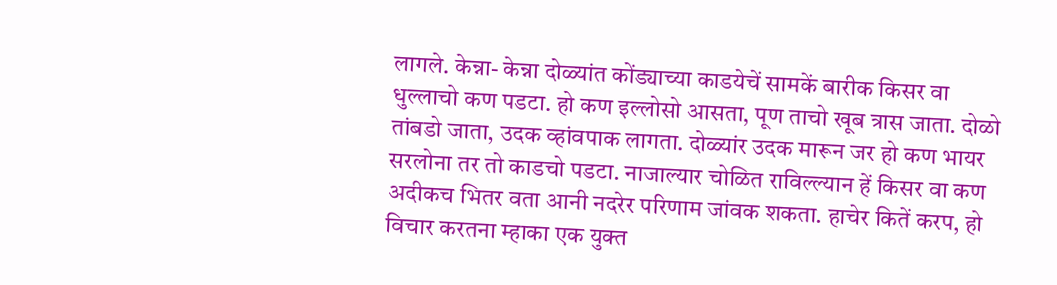लागले. केन्ना- केन्ना दोळ्यांत कोंड्याच्या काडयेचें सामकें बारीक किसर वा धुल्लाचो कण पडटा. हो कण इल्लोसो आसता, पूण ताचो खूब त्रास जाता. दोळो तांबडो जाता, उदक व्हांवपाक लागता. दोळ्यांर उदक मारून जर हो कण भायर सरलोना तर तो काडचो पडटा. नाजाल्यार चोळित राविल्ल्यान हें किसर वा कण अदीकच भितर वता आनी नदरेर परिणाम जांवक शकता. हाचेर कितें करप, हो विचार करतना म्हाका एक युक्त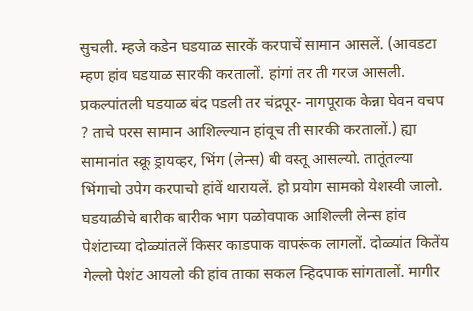सुचली. म्हजे कडेन घडयाळ सारकें करपाचें सामान आसलें. (आवडटा म्हण हांव घडयाळ सारकी करतालों. हांगां तर ती गरज आसली. प्रकल्पांतली घडयाळ बंद पडली तर चंद्रपूर- नागपूराक केन्ना घेवन वचप ? ताचे परस सामान आशिल्ल्यान हांवूच ती सारकी करतालों.) ह्या सामानांत स्क्रू ड्रायव्हर, भिंग (लेन्स) बी वस्तू आसल्यो. तातूंतल्या भिंगाचो उपेग करपाचो हांवें थारायलें. हो प्रयोग सामको येशस्वी जालो. घडयाळीचे बारीक बारीक भाग पळोवपाक आशिल्ली लेन्स हांव पेशंटाच्या दोळ्यांतलें किसर काडपाक वापरूंक लागलों. दोळ्यांत कितेंय गेल्लो पेशंट आयलो की हांव ताका सकल न्हिदपाक सांगतालों. मागीर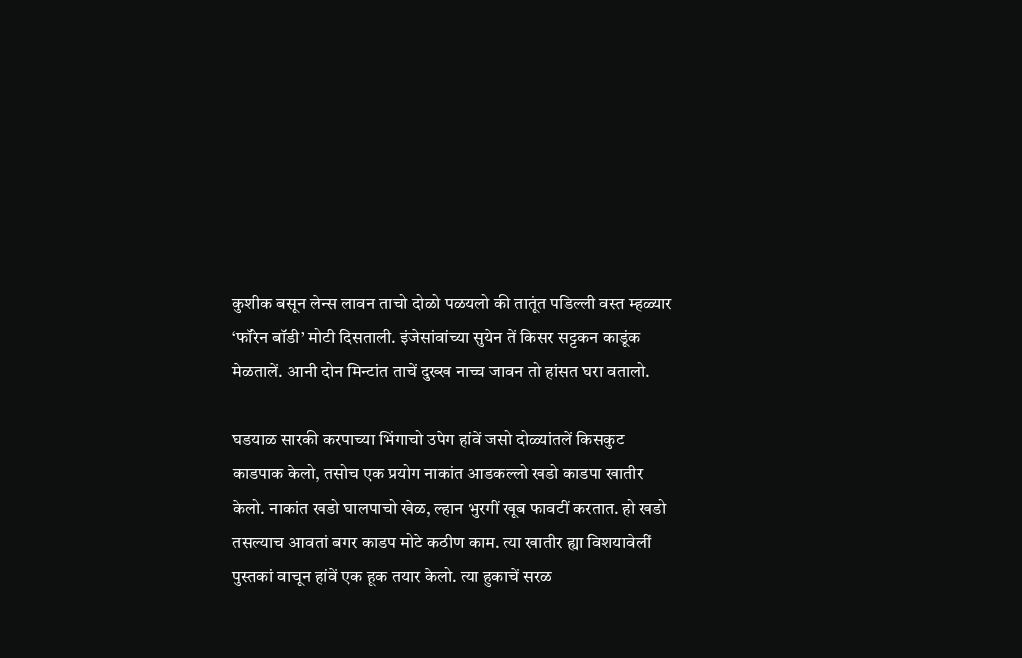कुशीक बसून लेन्स लावन ताचो दोळो पळयलो की तातूंत पडिल्ली वस्त म्हळ्यार ‘फॉरेन बॉडी’ मोटी दिसताली. इंजेसांवांच्या सुयेन तें किसर सट्टकन काडूंक मेळतालें. आनी दोन मिन्टांत ताचें दुख्ख नाच्च जावन तो हांसत घरा वतालो.

घडयाळ सारकी करपाच्या भिंगाचो उपेग हांवें जसो दोळ्यांतलें किसकुट काडपाक केलो, तसोच एक प्रयोग नाकांत आडकल्लो खडो काडपा खातीर केलो. नाकांत खडो घालपाचो खेळ, ल्हान भुरगीं खूब फावटीं करतात. हो खडो तसल्याच आवतां बगर काडप मोटे कठीण काम. त्या खातीर ह्या विशयावेलीं पुस्तकां वाचून हांवें एक हूक तयार केलो. त्या हुकाचें सरळ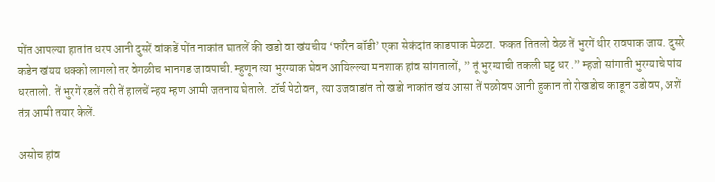पोंत आपल्या हातांत धरप आनी दुसरें वांकडें पोंत नाकांत घातलें की खडो वा खंयचीय ‘फॉरेन बॉडी’ एका सेकंदांत काडपाक मेळटा. फकत तितलो वेळ तें भुरगें थीर रावपाक जाय. दुसरे कडेन खंयय धक्को लागलो तर वेगळीच भानगड जावपाची. म्हुणून त्या भुरग्याक घेवन आयिल्ल्या मनशाक हांव सांगतालों, ” तूं भुरग्याची तकली घट्ट धर .” म्हजो सांगाती भुरग्याचे पांय धरतालो. तें भुरगें रडलें तरी तें हालचें न्हय म्हण आमी जतनाय घेताले. टॉर्च पेटोवन, त्या उजवाडांत तो खडो नाकांत खंय आसा तें पळोवप आनी हुकान तो रोखडोच काडून उडोवप, अशें तंत्र आमी तयार केलें.

असोच हांव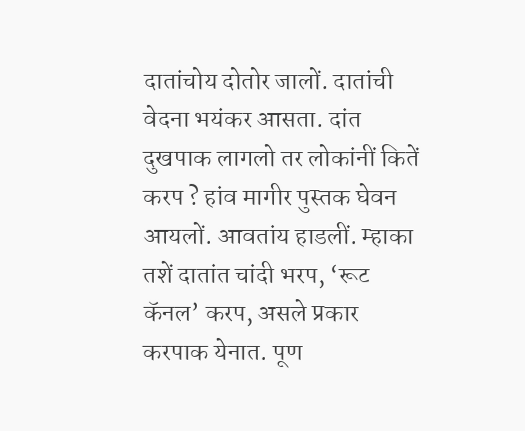दातांचोय दोतोर जालों. दातांची वेदना भयंकर आसता. दांत दुखपाक लागलो तर लोकांनीं कितें करप ? हांव मागीर पुस्तक घेवन आयलों. आवतांय हाडलीं. म्हाका तशें दातांत चांदी भरप, ‘रूट कॅनल’ करप, असले प्रकार करपाक येनात. पूण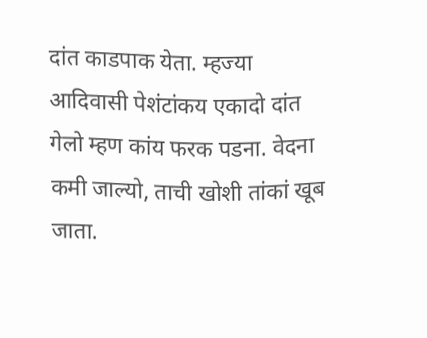दांत काडपाक येता. म्हज्या आदिवासी पेशंटांकय एकादो दांत गेलो म्हण कांय फरक पडना. वेदना कमी जाल्यो, ताची खोशी तांकां खूब जाता.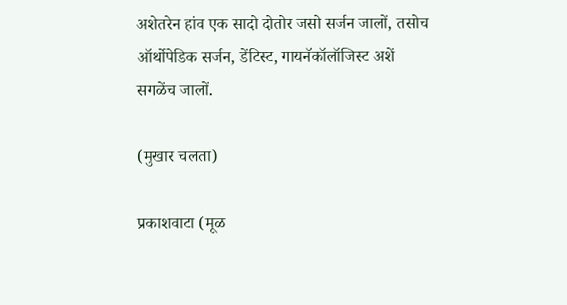अशेतरेन हांव एक सादो दोतोर जसो सर्जन जालों, तसोच ऑर्थोपेडिक सर्जन, डेंटिस्ट, गायनॅकॉलॉजिस्ट अशें सगळेंच जालों.

(मुखार चलता)

प्रकाशवाटा (मूळ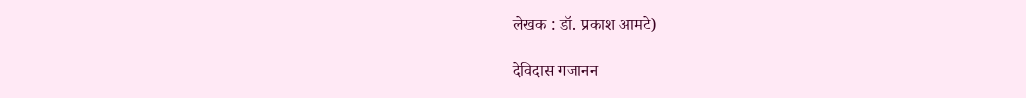लेखक : डॉ. प्रकाश आमटे)

देविदास गजानन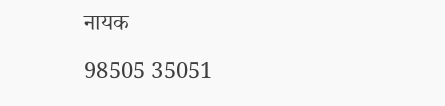नायक

98505 35051